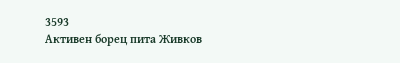3593
Активен борец пита Живков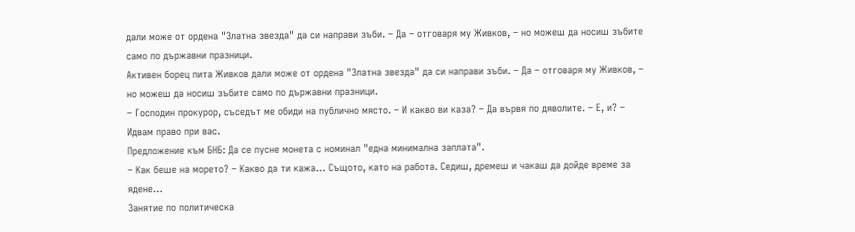дали може от ордена "Златна звезда" да си направи зъби. – Да – отговаря му Живков, – но можеш да носиш зъбите само по държавни празници.
Активен борец пита Живков дали може от ордена "Златна звезда" да си направи зъби. – Да – отговаря му Живков, – но можеш да носиш зъбите само по държавни празници.
– Господин прокурор, съседът ме обиди на публично място. – И какво ви каза? – Да вървя по дяволите. – Е, и? – Идвам право при вас.
Предложение към БНБ: Да се пусне монета с номинал "една минимална заплата".
– Как беше на морето? – Какво да ти кажа… Същото, като на работа. Седиш, дремеш и чакаш да дойде време за ядене…
Занятие по политическа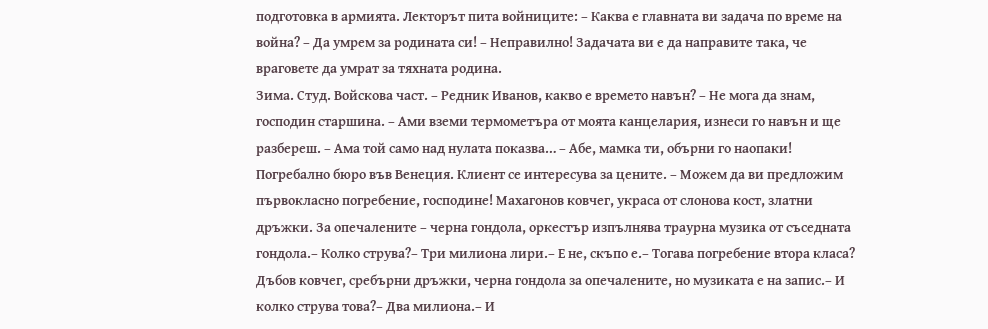подготовка в армията. Лекторът пита войниците: – Каква е главната ви задача по време на война? – Да умрем за родината си! – Неправилно! Задачата ви е да направите така, че враговете да умрат за тяхната родина.
Зима. Студ. Войскова част. – Редник Иванов, какво е времето навън? – Не мога да знам, господин старшина. – Ами вземи термометъра от моята канцелария, изнеси го навън и ще разбереш. – Ама той само над нулата показва… – Абе, мамка ти, обърни го наопаки!
Погребално бюро във Венеция. Клиент се интересува за цените. – Можем да ви предложим първокласно погребение, господине! Махагонов ковчег, украса от слонова кост, златни дръжки. За опечалените – черна гондола, оркестър изпълнява траурна музика от съседната гондола.– Колко струва?– Три милиона лири.– Е не, скъпо е.– Тогава погребение втора класа? Дъбов ковчег, сребърни дръжки, черна гондола за опечалените, но музиката е на запис.– И колко струва това?– Два милиона.– И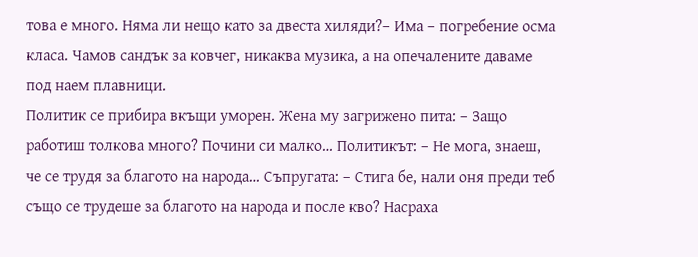това е много. Няма ли нещо като за двеста хиляди?– Има – погребение осма класа. Чамов сандък за ковчег, никаква музика, а на опечалените даваме под наем плавници.
Политик се прибира вкъщи уморен. Жена му загрижено пита: – Защо работиш толкова много? Почини си малко… Политикът: – Не мога, знаеш, че се трудя за благото на народа… Съпругата: – Стига бе, нали оня преди теб също се трудеше за благото на народа и после кво? Насраха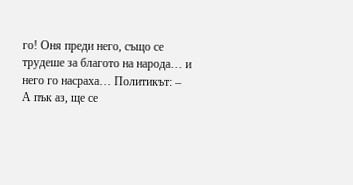го! Оня преди него, също се трудеше за благото на народа… и него го насраха… Политикът: – А пък аз, ще се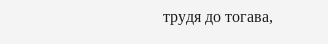трудя до тогава,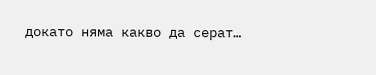докато няма какво да серат…